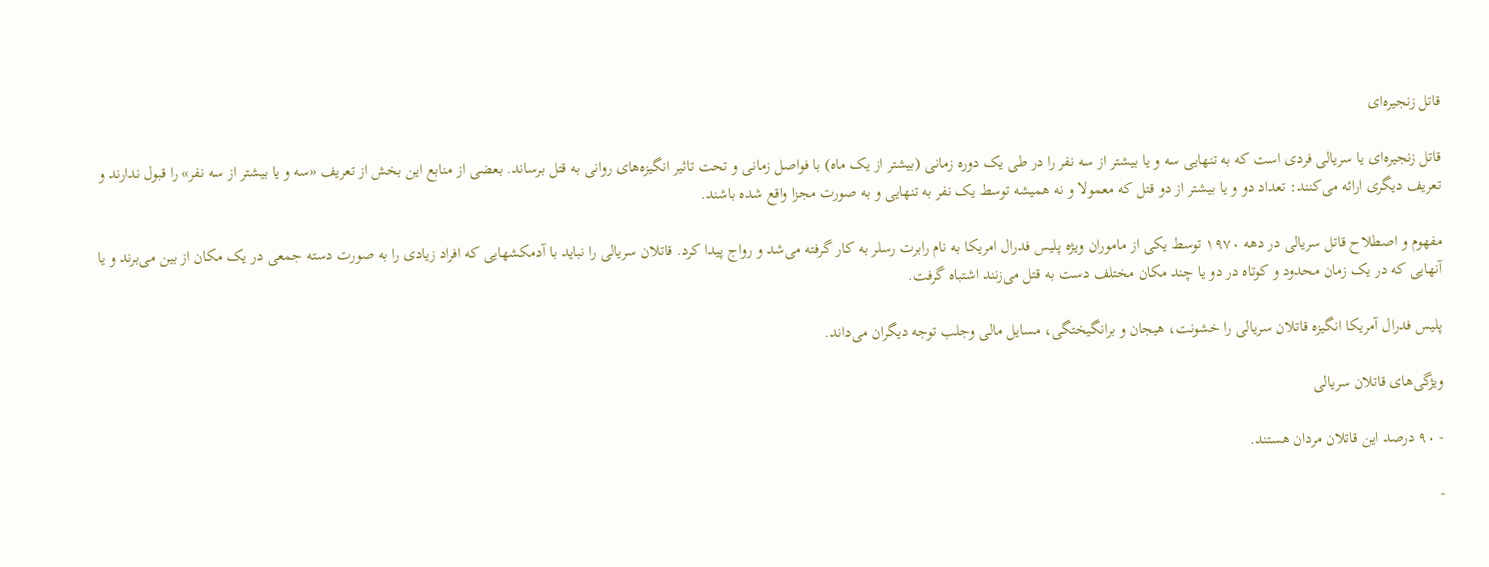قاتل زنجیره‌ای

قاتل زنجیره‌ای یا سریالی فردی است که به تنهایی سه و یا بیشتر از سه نفر را در طی یک دوره زمانی (بیشتر از یک ماه) با فواصل زمانی و تحت تاثیر انگیزه‌های روانی به قتل برساند. بعضی از منابع این بخش از تعریف «سه و یا بیشتر از سه نفر» را قبول ندارند و تعریف دیگری ارائه می‌کنند: تعداد دو و یا بیشتر از دو قتل که معمولا و نه همیشه توسط یک نفر به تنهایی و به صورت مجزا واقع شده باشند.

مفهوم و اصطلاح قاتل سریالی در دهه ۱۹۷۰ توسط یکی از ماموران ویژه پلیس فدرال امریکا به نام رابرت رسلر به کار گرفته می‌شد و رواج پیدا کرد. قاتلان سریالی را نباید با آدمکشهایی که افراد زیادی را به صورت دسته جمعی در یک مکان از بین می‌برند و یا آنهایی که در یک زمان محدود و کوتاه در دو یا چند مکان مختلف دست به قتل می‌زنند اشتباه گرفت.

پلیس فدرال آمریکا انگیزه قاتلان سریالی را خشونت، هیجان و برانگیختگی، مسایل مالی وجلب توجه دیگران می‌داند.

ویژگی‌های قاتلان سریالی

- ۹۰ درصد این قاتلان مردان هستند.

-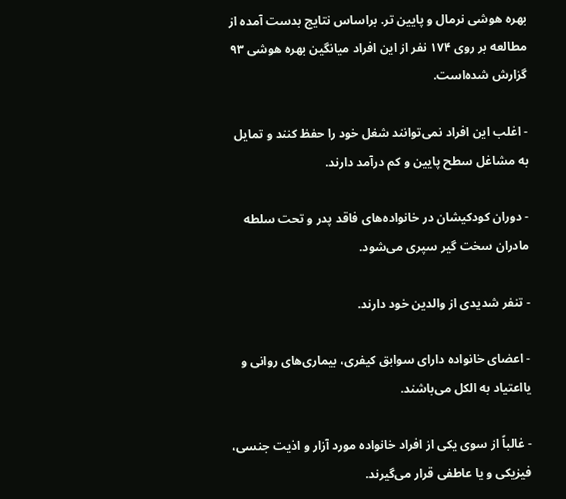بهره هوشی نرمال و پایین تر. براساس نتایج بدست آمده از مطالعه بر روی ۱۷۴ نفر از این افراد میانگین بهره هوشی ۹۳ گزارش شده‌است.

- اغلب این افراد نمی‌توانند شغل خود را حفظ کنند و تمایل به مشاغل سطح پایین و کم درآمد دارند.

- دوران کودکیشان در خانواده‌های فاقد پدر و تحت سلطه مادران سخت گیر سپری می‌شود.

- تنفر شدیدی از والدین خود دارند.

- اعضای خانواده دارای سوابق کیفری، بیماری‌های روانی و یااعتیاد به الکل می‌باشند.

- غالباً از سوی یکی از افراد خانواده مورد آزار و اذیت جنسی، فیزیکی و یا عاطفی قرار می‌گیرند.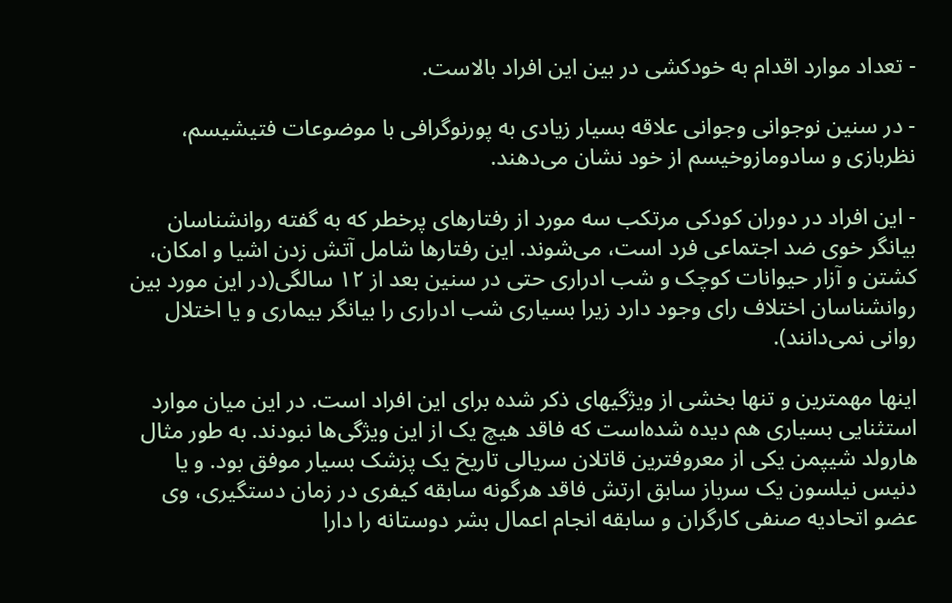- تعداد موارد اقدام به خودکشی در بین این افراد بالاست.

- در سنین نوجوانی وجوانی علاقه بسیار زیادی به پورنوگرافی با موضوعات فتیشیسم، نظربازی و سادومازوخیسم از خود نشان می‌دهند.

- این افراد در دوران کودکی مرتکب سه مورد از رفتارهای پرخطر که به گفته روانشناسان بیانگر خوی ضد اجتماعی فرد است، می‌شوند. این رفتارها شامل آتش زدن اشیا و امکان، کشتن و آزار حیوانات کوچک و شب ادراری حتی در سنین بعد از ۱۲ سالگی(در این مورد بین روانشناسان اختلاف رای وجود دارد زیرا بسیاری شب ادراری را بیانگر بیماری و یا اختلال روانی نمی‌دانند).

اینها مهمترین و تنها بخشی از ویژگیهای ذکر شده برای این افراد است. در این میان موارد استثنایی بسیاری هم دیده شده‌است که فاقد هیچ یک از این ویژگی‌ها نبودند. به طور مثال هارولد شیپمن یکی از معروفترین قاتلان سریالی تاریخ یک پزشک بسیار موفق بود. و یا دنیس نیلسون یک سرباز سابق ارتش فاقد هرگونه سابقه کیفری در زمان دستگیری، وی عضو اتحادیه صنفی کارگران و سابقه انجام اعمال بشر دوستانه را دارا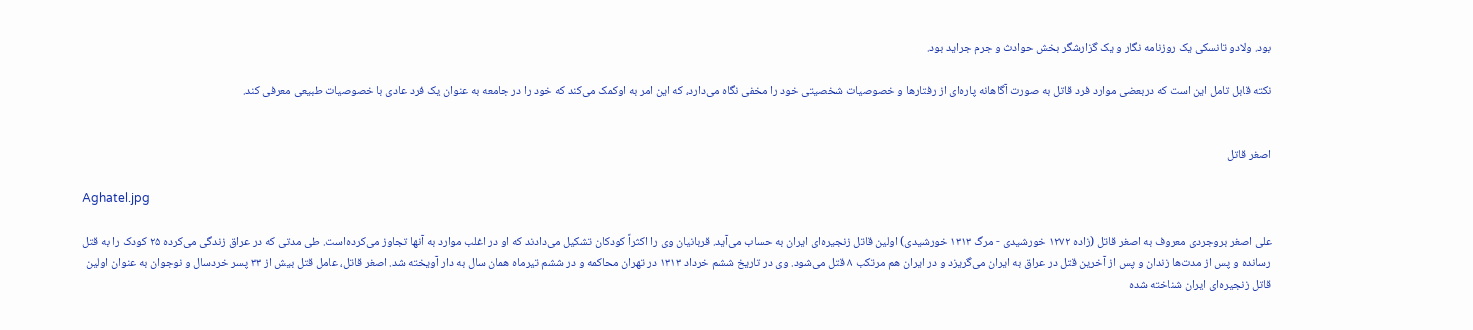بود. ولادو تانسکی یک روزنامه نگار و یک گزارشگر بخش حوادث و جرم جراید بود.

نکته قابل تامل این است که دربعضی موارد فرد قاتل به صورت آگاهانه پاره‌ای از رفتارها و خصوصیات شخصیتی خود را مخفی نگاه می‌دارد، که این امر به اوکمک می‌کند که خود را در جامعه به عنوان یک فرد عادی با خصوصیات طبیعی معرفی کند.


اصغر قاتل

Aghatel.jpg

علی اصغر بروجردی معروف به اصغر قاتل (زاده ۱۲۷۲ خورشیدی - مرگ ۱۳۱۳ خورشیدی) اولین قاتل زنجیره‌ای ایران به حساب می‌آید. قربانیان وی را اکثراً کودکان تشکیل می‌دادند که او در اغلب موارد به آنها تجاوز می‌کرده‌است. طی مدتی که در عراق زندگی می‌کرده ۲۵ کودک را به قتل رسانده و پس از مدت‌ها زندان و پس از آخرین قتل در عراق به ایران می‌گریزد و در ایران هم مرتکب ۸ قتل می‌شود. وی در تاریخ ششم خرداد ۱۳۱۳ در تهران محاکمه و در ششم تیرماه همان سال به دار آویخته شد. اصغر قاتل، عامل قتل بیش از ۳۳ پسر خردسال و نوجوان به عنوان اولین قاتل زنجیره‌ای ایران شناخته شده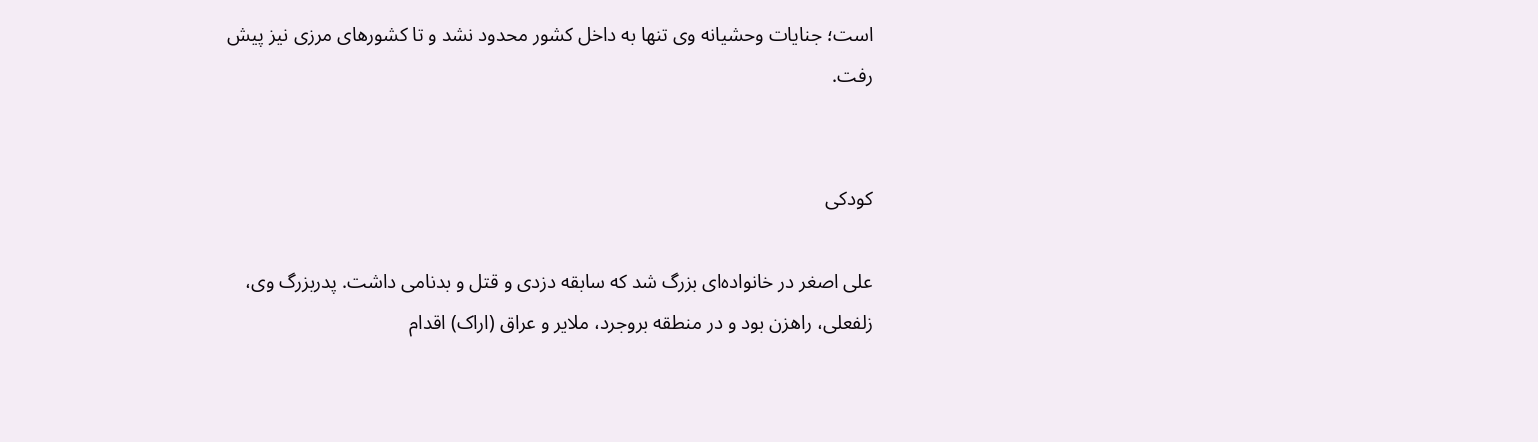است؛ جنایات وحشیانه وی تنها به داخل کشور محدود نشد و تا کشورهای مرزی نیز پیش رفت.


کودکی

علی اصغر در خانواده‌ای بزرگ شد که سابقه دزدی و قتل و بدنامی داشت. پدربزرگ وی، زلفعلی، راهزن بود و در منطقه بروجرد، ملایر و عراق (اراک) اقدام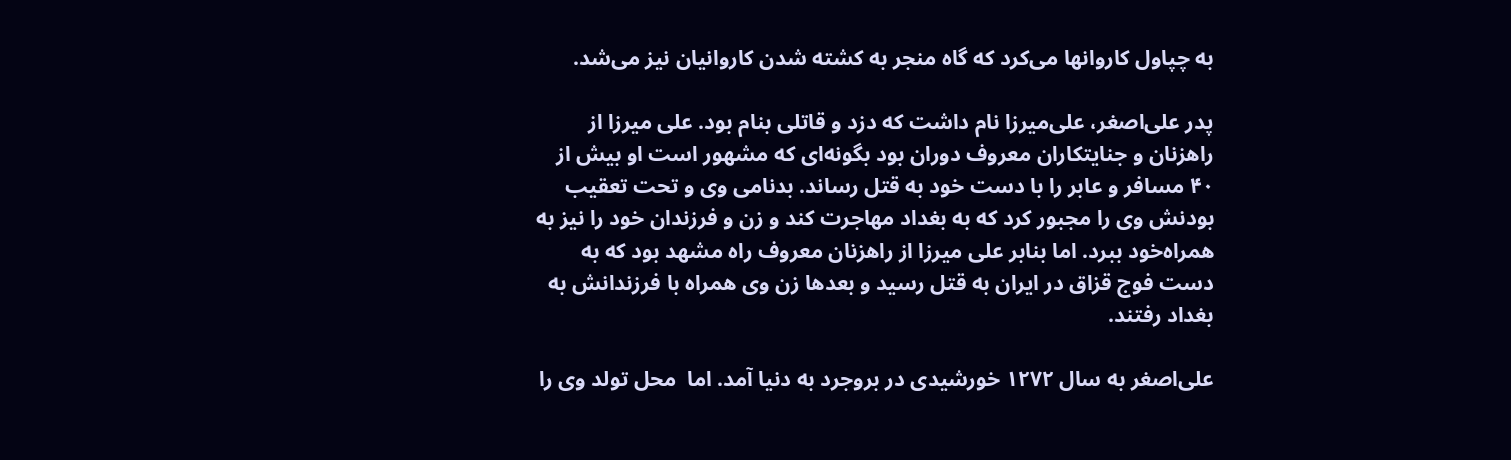به چپاول کاروانها می‌کرد که گاه منجر به کشته شدن کاروانیان نیز می‌شد.

پدر علی‌اصغر، علی‌میرزا نام داشت که دزد و قاتلی بنام بود. علی میرزا از راهزنان و جنایتکاران معروف دوران بود بگونه‌ای که مشهور است او بیش از ۴۰ مسافر و عابر را با دست خود به قتل رساند. بدنامی وی و تحت تعقیب بودنش وی را مجبور کرد که به بغداد مهاجرت کند و زن و فرزندان خود را نیز به همراه‌خود ببرد. اما بنابر علی میرزا از راهزنان معروف راه مشهد بود که به دست فوج قزاق در ایران به قتل رسید و بعدها زن وی همراه با فرزندانش به بغداد رفتند.

علی‌اصغر به سال ۱۲۷۲ خورشیدی در بروجرد به دنیا آمد. اما  محل تولد وی را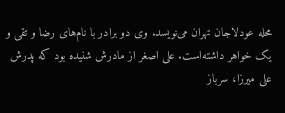محله عودلاجان تهران می‌نویسد. وی دو برادر با نام‌های رضا و تقی و یک خواهر داشته‌است. علی اصغر از مادرش شنیده بود که پدرش علی میرزا، سرباز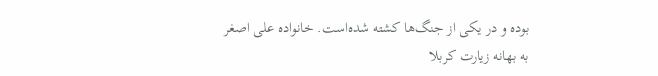بوده و در یکی از جنگ‌ها کشته‌ شده‌است. خانواده علی اصغر به بهانه زیارت کربلا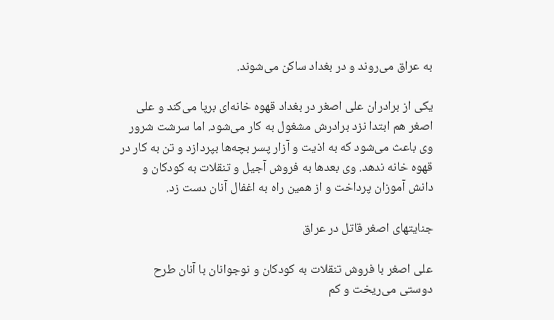به عراق می‌روند و در بغداد ساکن می‌شوند.

یکی از برادران علی اصغر در بغداد قهوه خانه‌ای برپا می‌کند و علی اصغر هم ابتدا نزد برادرش مشغول به کار می‌شود. اما سرشت شرور وی باعث می‌شود که به اذیت و آزار پسر بچه‌ها بپردازد و تن به کار در قهوه خانه ندهد. وی بعدها به فروش آجیل و تنقلات به کودکان و دانش آموزان پرداخت و از همین راه به اغفال آنان دست زد.

جنایتهای اصغر قاتل در عراق

علی اصغر با فروش تنقلات به کودکان و نوجوانان با آنان طرح دوستی می‌ریخت و کم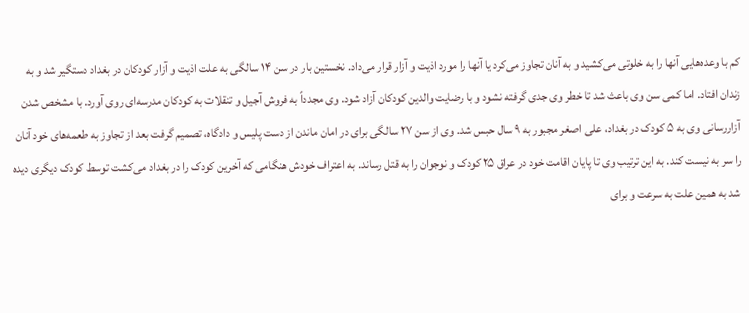کم با وعده‌هایی آنها را به خلوتی می‌کشید و به آنان تجاوز می‌کرد یا آنها را مورد اذیت و آزار قرار می‌داد. نخستین بار در سن ۱۴ سالگی به علت اذیت و آزار کودکان در بغداد دستگیر شد و به زندان افتاد. اما کمی سن وی باعث شد تا خطر وی جدی گرفته نشود و با رضایت والدین کودکان آزاد شود. وی مجدداً به فروش آجیل و تنقلات به کودکان مدرسه‌ای روی آورد. با مشخص شدن آزاررسانی وی به ۵ کودک در بغداد، علی اصغر مجبور به ۹ سال حبس شد. وی از سن ۲۷ سالگی برای در امان ماندن از دست پلیس و دادگاه، تصمیم گرفت بعد از تجاوز به طعمه‌های خود آنان را سر به نیست کند. به این ترتیب وی تا پایان اقامت خود در عراق ۲۵ کودک و نوجوان را به قتل رساند. به اعتراف خودش هنگامی که آخرین کودک را در بغداد می‌کشت توسط کودک دیگری دیده شد به همین علت به سرعت و برای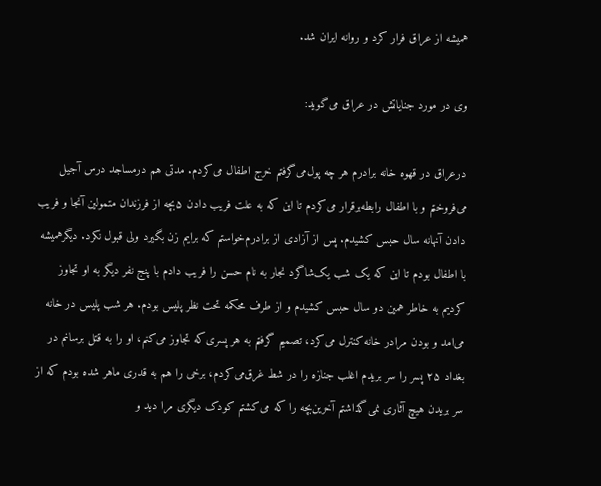همیشه از عراق فرار کرد و روانه ایران شد.

وی در مورد جنایاتش در عراق می‌گوید:

درعراق در قهوه خانه برادرم هر چه پول‌می‌گرفتم خرج اطفال می‌کردم. مدتی هم درمساجد درس آجیل می‌فروختم و با اطفال رابطه‌برقرار می‌کردم تا این که به علت فریب دادن ۵بچه از فرزندان متمولین آنجا و فریب دادن آنهانه سال حبس کشیدم. پس از آزادی از برادرم‌خواستم که برایم زن بگیرد ولی قبول نکرد. دیگرهمیشه با اطفال بودم تا این که یک شب یک‌شاگرد نجار به نام حسن را فریب دادم با پنج نفر دیگر به او تجاوز کردیم به خاطر همین دو سال حبس کشیدم و از طرف محکمه تحت نظر پلیس بودم. هر شب پلیس در خانه می‌امد و بودن مرادر خانه کنترل می‌کرد، تصمیم گرفتم به هر پسری‌که تجاوز می‌کنم، او را به قتل برسانم در بغداد ۲۵ پسر را سر بریدم اغلب جنازه را در شط غرق‌می‌کردم، برخی را هم به قدری ماهر شده بودم که از سر بریدن هیچ آثاری نمی‌گذاشتم آخرین‌بچه را که می‌کشتم کودک دیگری مرا دید و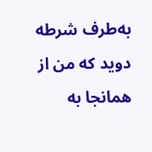به‌طرف شرطه دوید که من از همانجا به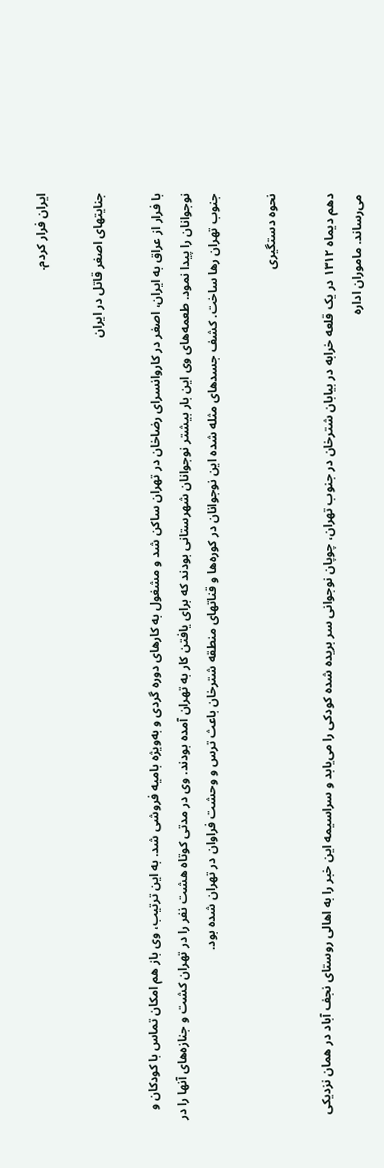ایران فرار کردم.

جنایتهای اصغر قاتل در ایران

با فرار از عراق به ایران، اصغر در کاروانسرای رضاخان در تهران ساکن شد و مشغول به کارهای دوره گردی و به‌ویژه بامیه فروشی شد. به این ترتیب، وی باز هم امکان تماس با کودکان و نوجوانان را پیدا نمود. طعمه‌های وی این بار بیشتر نوجوانان شهرستانی بودند که برای یافتن کار به تهران آمده بودند. وی در مدتی کوتاه هشت نفر را در تهران کشت و جنازه‌های آنها را در جنوب تهران رها ساخت. کشف جسدهای مثله شده این نوجوانان در کوره‌ها و قناتهای منطقه شترخان باعث ترس و وحشت فراوان در تهران شده بود.

نحوه دستگیری

دهم دیماه ۱۳۱۲ در یک قلعه خرابه در بیابان شترخان در جنوب تهران، چوپان نوجوانی سر بریده شده کودکی را می‌یابد و سراسیمه این خبر را به اهالی روستای نجف آباد در همان نزدیکی می‌رساند. ماموران اداره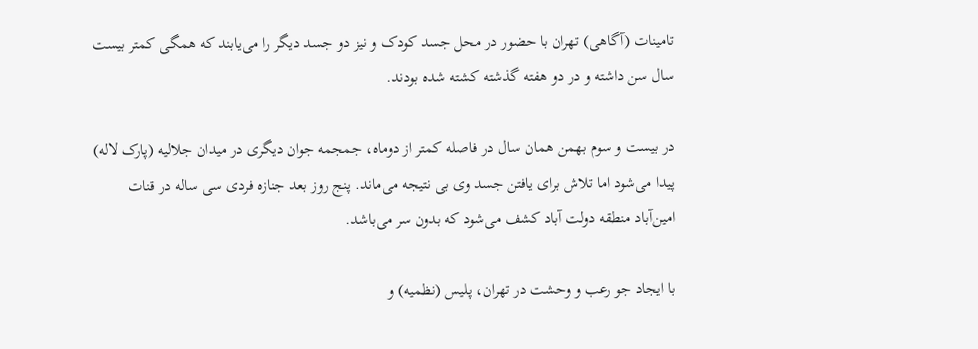تامینات (آگاهی) تهران با حضور در محل جسد کودک و نیز دو جسد دیگر را می‌یابند که همگی کمتر بیست سال سن داشته و در دو هفته گذشته کشته شده بودند.

در بیست و سوم بهمن همان سال در فاصله کمتر از دوماه، جمجمه جوان دیگری در میدان جلالیه (پارک لاله) پیدا می‌شود اما تلاش برای یافتن جسد وی بی نتیجه می‌ماند. پنج روز بعد جنازه فردی سی ساله در قنات امین‌آباد منطقه دولت آباد کشف می‌شود که بدون سر می‌باشد.

با ایجاد جو رعب و وحشت در تهران، پلیس (نظمیه) و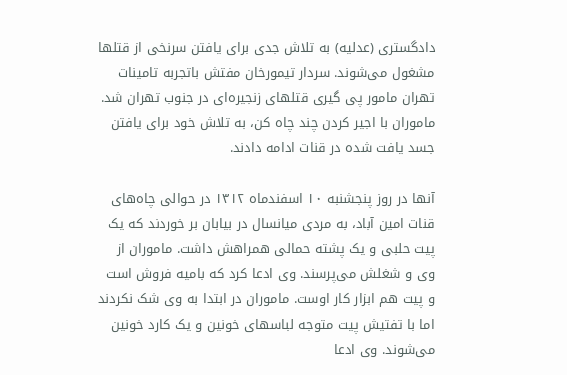دادگستری (عدلیه) به تلاش جدی برای یافتن سرنخی از قتلها مشغول می‌شوند. سردار تیمورخان مفتش باتجربه تامینات تهران مامور پی گیری قتلهای زنجیره‌ای در جنوب تهران شد. ماموران با اجیر کردن چند چاه کن، به تلاش خود برای یافتن جسد یافت شده در قنات ادامه دادند.

آنها در روز پنجشنبه ۱۰ اسفندماه ۱۳۱۲ در حوالی چاه‌های قنات امین آباد، به مردی میانسال در بیابان بر خوردند که یک پیت حلبی و یک پشته حمالی همراهش داشت. ماموران از وی و شغلش می‌پرسند. وی ادعا کرد که بامیه فروش است و پیت هم ابزار کار اوست. ماموران در ابتدا به وی شک نکردند اما با تفتیش پیت متوجه لباسهای خونین و یک کارد خونین می‌شوند. وی ادعا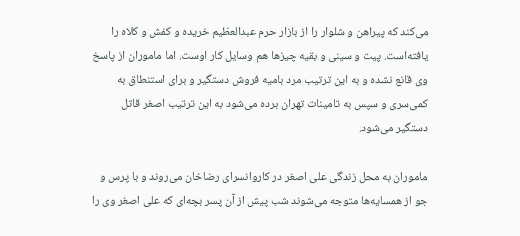می‌کند که پیراهن و شلوار را از بازار حرم عبدالعظیم خریده و کفش و کلاه را یافته‌است. پیت و سینی و بقیه چیزها هم وسایل کار اوست. اما ماموران از پاسخ وی قانع نشده و به این ترتیب مرد بامیه فروش دستگیر و برای استنطاق به کمی‌سری و سپس به تامینات تهران برده می‌شود به این ترتیب اصغر قاتل دستگیر می‌شود.

ماموران به محل زندگی علی اصغر در کاروانسرای رضاخان می‌روند و با پرس و جو از همسایه‌ها متوجه می‌شوند شب پیش از آن پسر بچه‌ای که علی اصغر وی را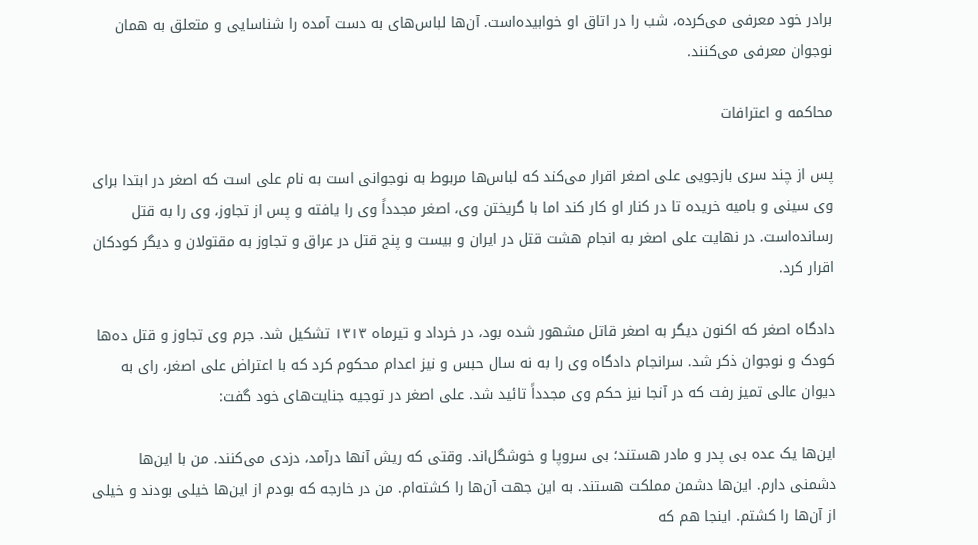برادر خود معرفی می‌کرده، شب را در اتاق او خوابیده‌است. آن‌ها لباس‌های به دست آمده را شناسایی و متعلق به همان نوجوان معرفی می‌کنند.

محاکمه و اعترافات

پس از چند سری بازجویی علی اصغر اقرار می‌کند که لباس‌ها مربوط به نوجوانی است به نام علی است که اصغر در ابتدا برای وی سینی و بامیه خریده تا در کنار او کار کند اما با گریختن وی، اصغر مجدداً وی را یافته و پس از تجاوز، وی را به قتل رسانده‌است. در نهایت علی اصغر به انجام هشت قتل در ایران و بیست و پنج قتل در عراق و تجاوز به مقتولان و دیگر کودکان اقرار کرد.

دادگاه اصغر که اکنون دیگر به اصغر قاتل مشهور شده بود، در خرداد و تیرماه ۱۳۱۳ تشکیل شد. جرم وی تجاوز و قتل ده‌ها کودک و نوجوان ذکر شد. سرانجام دادگاه وی را به نه سال حبس و نیز اعدام محکوم کرد که با اعتراض علی اصغر، رای به دیوان عالی تمیز رفت که در آنجا نیز حکم وی مجدداً تائید شد. علی اصغر در توجیه جنایت‌های خود گفت:

این‌ها یک عده بی پدر و مادر هستند؛ بی سروپا و خوشگل‌اند. وقتی که ریش آنها درآمد، دزدی می‌کنند. من با این‌ها دشمنی دارم. این‌ها دشمن مملکت هستند. به این جهت آن‌ها را کشته‌ام. من در خارجه که بودم از این‌ها خیلی بودند و خیلی از آن‌ها را کشتم. اینجا هم که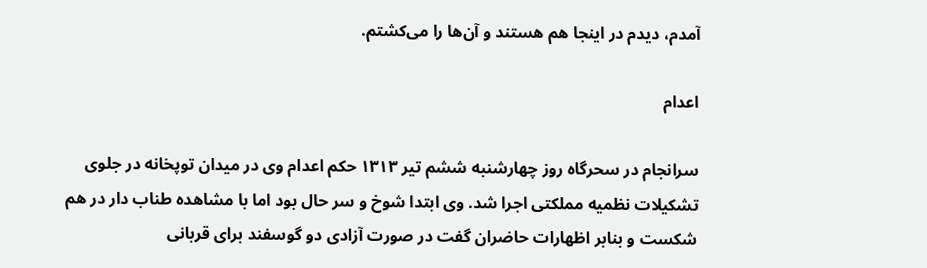آمدم، دیدم در اینجا هم هستند و آن‌ها را می‌کشتم.

اعدام

سرانجام در سحرگاه روز چهارشنبه ششم تیر ۱۳۱۳ حکم اعدام وی در میدان توپخانه در جلوی تشکیلات نظمیه مملکتی اجرا شد. وی ابتدا شوخ و سر حال بود اما با مشاهده طناب دار در هم شکست و بنابر اظهارات حاضران گفت در صورت آزادی دو گوسفند برای قربانی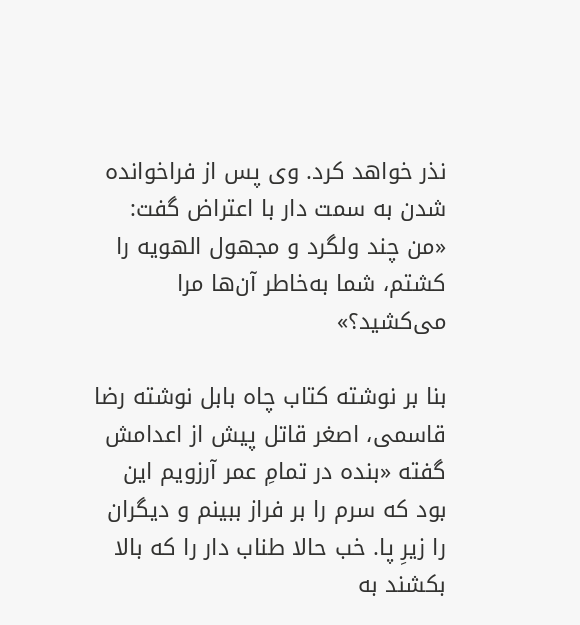نذر خواهد کرد. وی پس از فراخوانده شدن به سمت دار با اعتراض گفت: «من چند ولگرد و مجهول الهویه را کشتم، شما به‌خاطر آن‌ها مرا می‌کشید؟»

بنا بر نوشته کتاب چاه بابل نوشته رضا قاسمی، اصغر قاتل پیش از اعدامش گفته «بنده در تمامِ عمر آرزویم این بود که سرم را بر فراز ببینم و دیگران را زیرِ پا. خب حالا طناب دار را که بالا بکشند به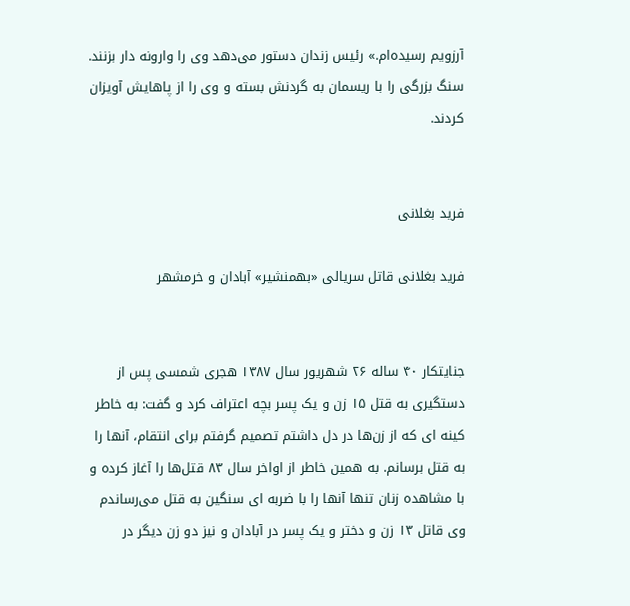آرزویم رسیده‌ام.» رئیس زندان دستور می‌دهد وی را وارونه دار بزنند. سنگ بزرگی را با ریسمان به گردنش بسته و وی را از پاهایش آویزان کردند.


فرید بغلانی

فرید بغلانی قاتل سریالی «بهمنشیر» آبادان و خرمشهر


جنایتکار ۴۰ ساله ۲۶ شهریور سال ۱۳۸۷ هجری شمسی پس از دستگیری به قتل ۱۵ زن و یک پسر بچه اعتراف کرد و گفت: به خاطر کینه ای که از زن‌ها در دل داشتم تصمیم گرفتم برای انتقام، آنها را به قتل برسانم. به همین خاطر از اواخر سال ۸۳ قتل‌ها را آغاز کرده و با مشاهده زنان تنها آنها را با ضربه ای سنگین به قتل می‌رساندم وی قاتل ۱۳ زن و دختر و یک پسر در آبادان و نیز دو زن دیگر در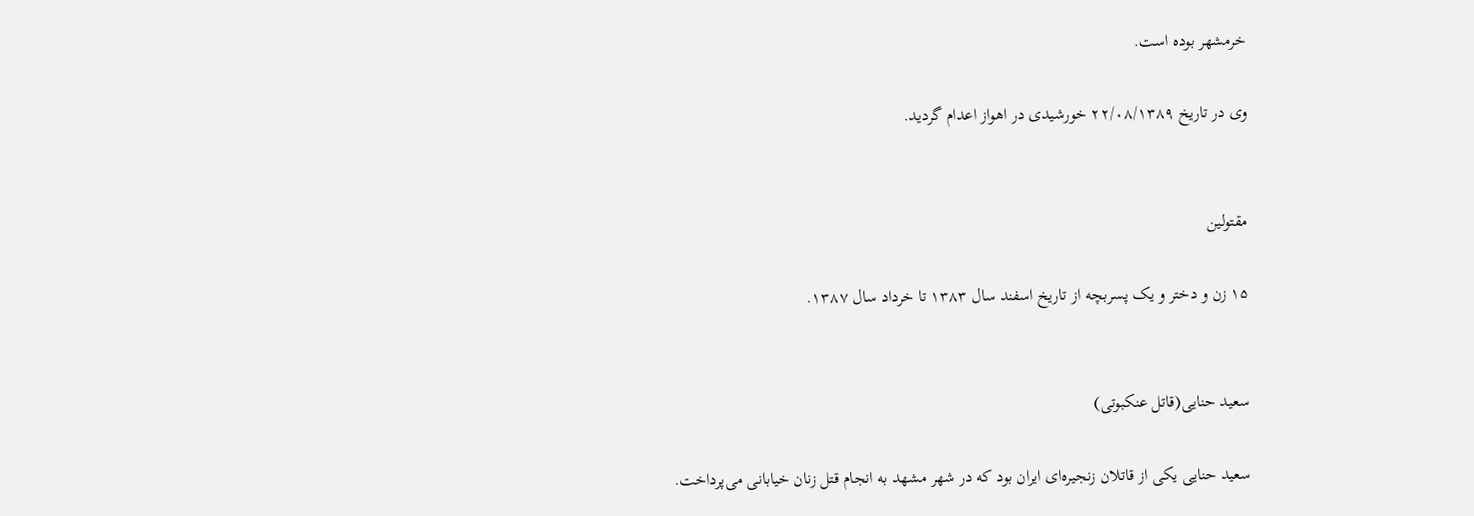خرمشهر بوده است.

وی در تاریخ ۲۲/۰۸/۱۳۸۹ خورشیدی در اهواز اعدام گردید.


مقتولین

۱۵ زن و دختر و یک پسربچه از تاریخ اسفند سال ۱۳۸۳ تا خرداد سال ۱۳۸۷.


سعید حنایی(قاتل عنکبوتی)

سعید حنایی یکی از قاتلان زنجیره‌ای ایران بود که در شهر مشهد به انجام قتل‌ زنان خیابانی می‌پرداخت.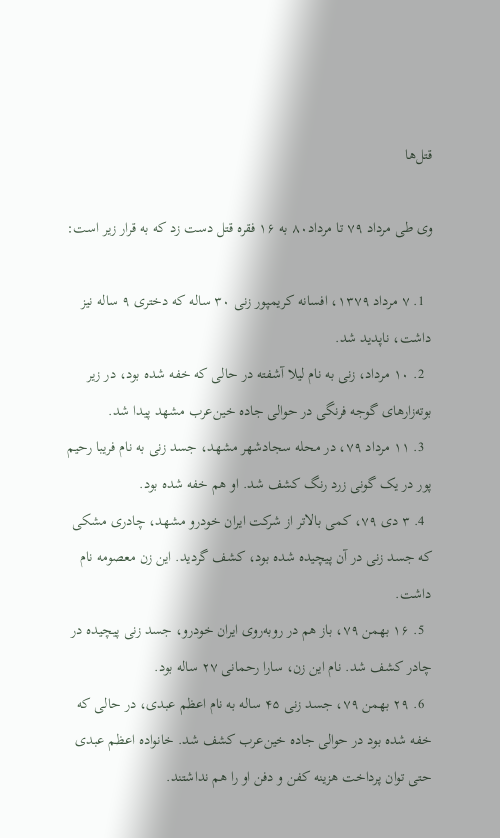قتل‌ها

وی طی مرداد ۷۹ تا مرداد۸۰ به ۱۶ فقره قتل دست زد که به قرار زیر است:

  1. ۷ مرداد ۱۳۷۹، افسانه کریمپور زنی ۳۰ ساله که دختری ۹ ساله نیز داشت، ناپدید شد.
  2. ۱۰ مرداد، زنی به نام لیلا آشفته در حالی که خفه شده بود، در زیر بوته‌زارهای گوجه فرنگی در حوالی جاده خین‌عرب مشهد پیدا شد.
  3. ۱۱ مرداد ۷۹، در محله سجادشهر مشهد، جسد زنی به نام فریبا رحیم پور در یک گونی زرد رنگ کشف شد. او هم خفه شده بود.
  4. ۳ دی ۷۹، کمی بالاتر از شرکت ایران خودرو مشهد، چادری مشکی که جسد زنی در آن پیچیده شده بود، کشف گردید. این زن معصومه نام داشت.
  5. ۱۶ بهمن ۷۹، باز هم در روبه‌روی ایران خودرو، جسد زنی پیچیده در چادر کشف شد. نام این زن، سارا رحمانی ۲۷ ساله بود.
  6. ۲۹ بهمن ۷۹، جسد زنی ۴۵ ساله به نام اعظم عبدی، در حالی که خفه شده بود در حوالی جاده خین‌عرب کشف شد. خانواده اعظم عبدی حتی توان پرداخت هزینه کفن و دفن او را هم نداشتند.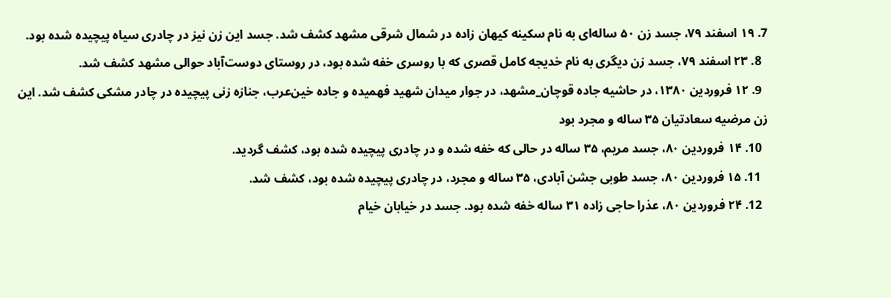7. ۱۹ اسفند ۷۹، جسد زن ۵۰ ساله‌ای به نام سکینه کیهان زاده در شمال شرقی مشهد کشف شد. جسد این زن نیز در چادری سیاه پیچیده شده بود.
  8. ۲۳ اسفند ۷۹، جسد زن دیگری به نام خدیجه کامل قصری که با روسری خفه شده بود، در روستای دوست‌آباد حوالی مشهد کشف شد.
  9. ۱۲ فروردین ۱۳۸۰، در حاشیه جاده قوچان‌_مشهد، در جوار میدان شهید فهمیده و جاده خین‌عرب، جنازه زنی پیچیده در چادر مشکی کشف شد. این زن مرضیه سعادتیان ۳۵ ساله و مجرد بود
  10. ۱۴ فروردین ۸۰، جسد مریم، ۳۵ ساله در حالی که خفه شده و در چادری پیچیده شده بود، کشف گردید.
  11. ۱۵ فروردین ۸۰، جسد طوبی جشن آبادی، ۳۵ ساله و مجرد، در چادری پیچیده شده بود، کشف شد.
  12. ۲۴ فروردین ۸۰، عذرا حاجی زاده ۳۱ ساله خفه شده بود. جسد در خیابان خیام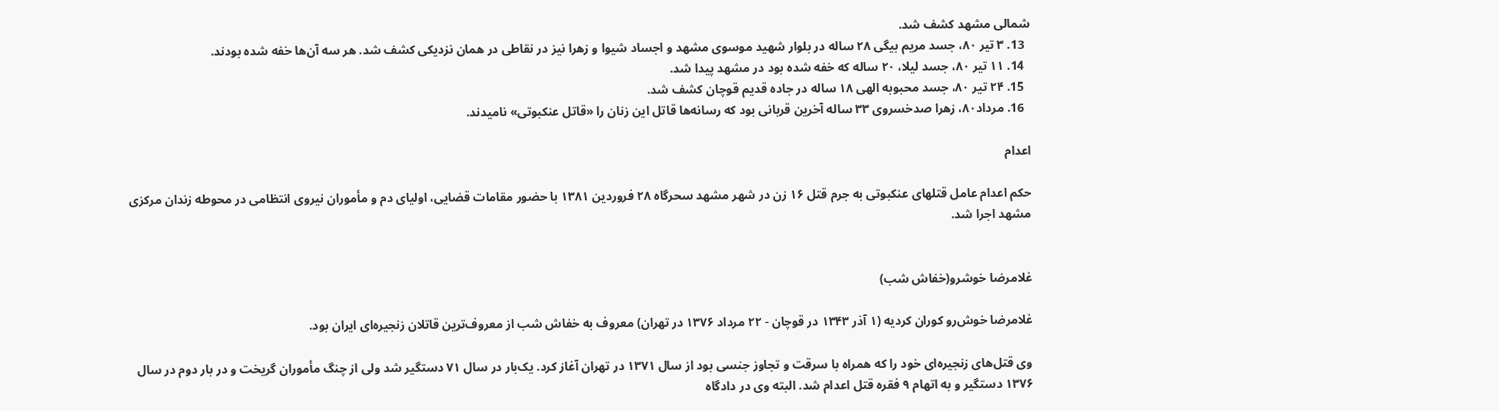شمالی مشهد کشف شد.
  13. ۳ تیر ۸۰، جسد مریم بیگی ۲۸ ساله در بلوار شهید موسوی مشهد و اجساد شیوا و زهرا نیز در نقاطی در همان نزدیکی کشف شد. هر سه آن‌ها خفه شده بودند.
  14. ۱۱ تیر ۸۰، جسد لیلا، ۲۰ ساله که خفه شده بود در مشهد پیدا شد.
  15. ۲۴ تیر ۸۰، جسد محبوبه الهی ۱۸ ساله در جاده قدیم قوچان کشف شد.
  16. مرداد۸۰، زهرا صدخسروی ۳۳ ساله آخرین قربانی بود که رسانه‌ها قاتل این زنان را «قاتل عنکبوتی» نامیدند.

اعدام

حکم اعدام عامل قتلهای عنکبوتی به جرم قتل ۱۶ زن در شهر مشهد سحرگاه ۲۸ فروردین ۱۳۸۱ با حضور مقامات قضایی، اولیای دم و مأموران نیروی انتظامی در محوطه زندان مرکزی مشهد اجرا شد.


غلامرضا خوشرو(خفاش شب)

غلامرضا خوش‌رو کوران کردیه (۱ آذر ۱۳۴۳ در قوچان - ۲۲ مرداد ۱۳۷۶ در تهران) معروف به خفاش شب از معروف‌ترین قاتلان زنجیره‌ای ایران بود.

وی قتل‌های زنجیره‌ای خود را که همراه با سرقت و تجاوز جنسی بود از سال ۱۳۷۱ در تهران آغاز کرد. یک‌بار در سال ۷۱ دستگیر شد ولی از چنگ مأموران گریخت و در بار دوم در سال ۱۳۷۶ دستگیر و به اتهام ۹ فقره قتل اعدام شد. البته وی در دادگاه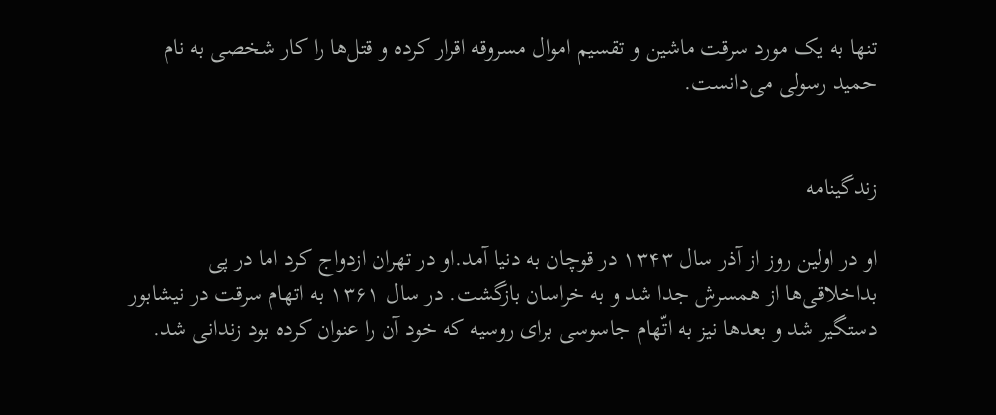تنها به یک مورد سرقت ماشین و تقسیم اموال مسروقه اقرار کرده و قتل‌ها را کار شخصی به نام حمید رسولی می‌دانست.


زندگینامه

او در اولین روز از آذر سال ۱۳۴۳ در قوچان به دنیا آمد.او در تهران ازدواج کرد اما در پی بداخلاقی‌ها از همسرش جدا شد و به خراسان بازگشت. در سال ۱۳۶۱ به اتهام سرقت در نیشابور دستگیر شد و بعدها نیز به اتّهام جاسوسی برای روسیه که خود آن را عنوان کرده بود زندانی شد.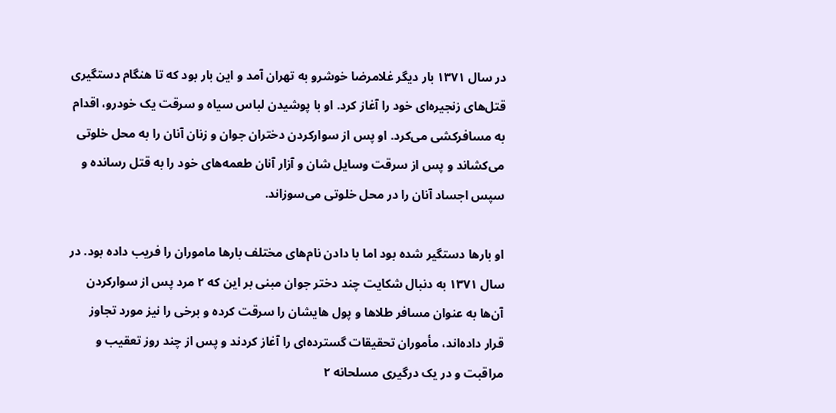در سال ۱۳۷۱ بار دیگر غلامرضا خوشرو به تهران آمد و این بار بود که تا هنگام دستگیری قتل‌های زنجیره‌ای خود را آغاز کرد. او با پوشیدن لباس سیاه و سرقت یک خودرو، اقدام به مسافرکشی می‌کرد. او پس از سوارکردن دختران جوان و زنان آنان را به محل خلوتی می‌کشاند و پس از سرقت وسایل شان و آزار آنان طعمه‌های خود را به قتل رسانده و سپس اجساد آنان را در محل خلوتی می‌سوزاند.

او بارها دستگیر شده بود اما با دادن نام‌های مختلف بارها ماموران را فریب داده بود. در سال ۱۳۷۱ به دنبال شکایت چند دختر جوان مبنی بر این که ۲ مرد پس از سوارکردن آن‌ها به عنوان مسافر طلاها و پول هایشان را سرقت کرده و برخی را نیز مورد تجاوز قرار داده‌اند، مأموران تحقیقات گسترده‌ای را آغاز کردند و پس از چند روز تعقیب و مراقبت و در یک درگیری مسلحانه ۲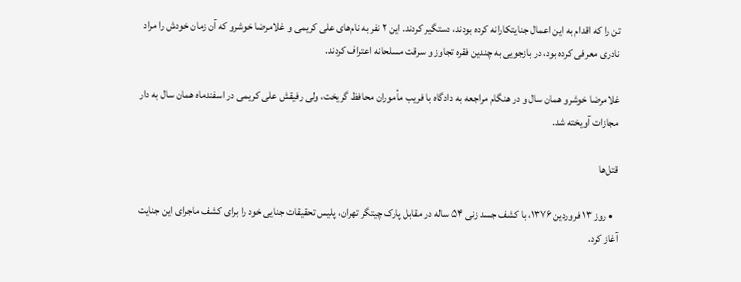تن را که اقدام به این اعمال جنایتکارانه کرده بودند، دستگیر کردند. این ۲ نفر به نام‌های علی کریمی و غلامرضا خوشرو که آن زمان خودش را مراد نادری معرفی کرده بود، در بازجویی به چندین فقره تجاوز و سرقت مسلحانه اعتراف کردند.

غلامرضا خوشرو همان سال و در هنگام مراجعه به دادگاه با فریب مأموران محافظ گریخت، ولی رفیقش علی کریمی در اسفندماه همان سال به دار مجازات آویخته شد.

قتل‌ها

  • روز ۱۳ فروردین ۱۳۷۶، با کشف جسد زنی ۵۴ ساله در مقابل پارک چیتگر تهران، پلیس تحقیقات جنایی خود را برای کشف ماجرای این جنایت آغاز کرد.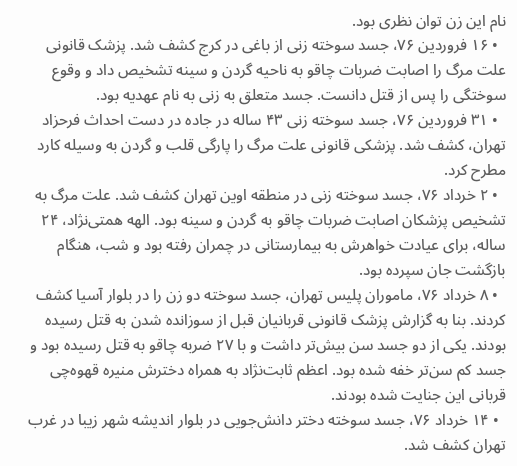نام این زن توان نظری بود.
  • ۱۶ فروردین ۷۶، جسد سوخته زنی از باغی در کرج کشف شد. پزشک قانونی علت مرگ را اصابت ضربات چاقو به ناحیه گردن و سینه تشخیص داد و وقوع سوختگی را پس از قتل دانست. جسد متعلق به زنی به نام عهدیه بود.
  • ۳۱ فروردین ۷۶، جسد سوخته زنی ۴۳ ساله در جاده در دست احداث فرحزاد تهران، کشف شد. پزشکی قانونی علت مرگ را پارگی قلب و گردن به وسیله کارد مطرح کرد.
  • ۲ خرداد ۷۶، جسد سوخته زنی در منطقه اوین تهران کشف شد. علت مرگ به تشخیص پزشکان اصابت ضربات چاقو به گردن و سینه بود. الهه همتی‌نژاد، ۲۴ ساله، برای عیادت خواهرش به بیمارستانی در چمران رفته بود و شب، هنگام بازگشت جان سپرده بود.
  • ۸ خرداد ۷۶، ماموران پلیس تهران، جسد سوخته دو زن را در بلوار آسیا کشف کردند. بنا به گزارش پزشک قانونی قربانیان قبل از سوزانده شدن به قتل رسیده بودند. یکی از دو جسد سن بیش‌تر داشت و با ۲۷ ضربه چاقو به قتل رسیده بود و جسد کم سن‌تر خفه شده بود. اعظم ثابت‌نژاد به همراه دخترش منیره قهوه‌چی قربانی این جنایت شده بودند.
  • ۱۴ خرداد ۷۶، جسد سوخته دختر دانش‌جویی در بلوار اندیشه شهر زیبا در غرب تهران کشف شد.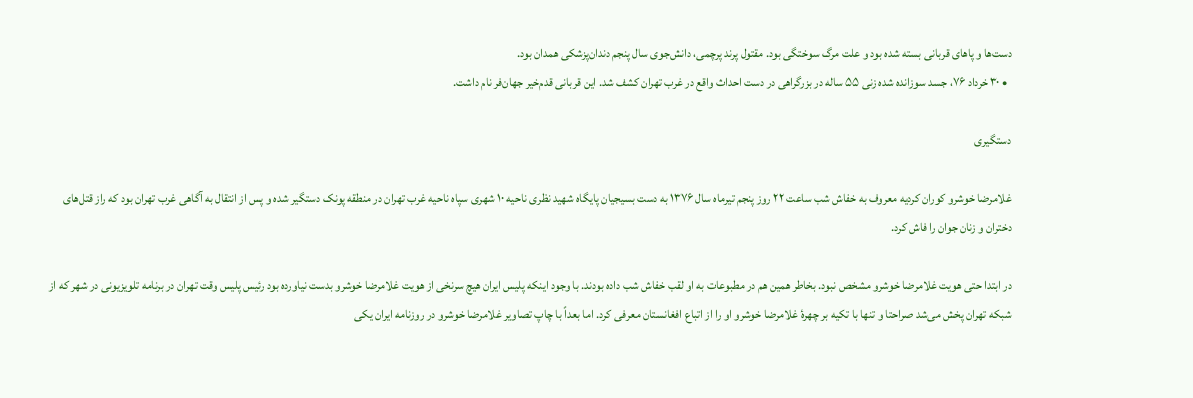دست‌ها و پاهای قربانی بسته شده بود و علت مرگ سوختگی بود. مقتول پرند پرچمی، دانش‌جوی سال پنجم دندان‌پزشکی همدان بود.
  • ۳۰ خرداد ۷۶، جسد سوزانده شده زنی ۵۵ ساله در بزرگراهی در دست احداث واقع در غرب تهران کشف شد. این قربانی قدم‌خیر جهان‌فر نام داشت.

دستگیری

غلامرضا خوشرو کوران کردیه معروف به خفاش شب ساعت ۲۲ روز پنجم تیرماه سال ۱۳۷۶ به دست بسیجیان پایگاه شهید نظری ناحیه ۱۰ شهری سپاه ناحیه غرب تهران در منطقه پونک دستگیر شده و پس از انتقال به آگاهی غرب تهران بود که راز قتل‌های دختران و زنان جوان را فاش کرد.

در ابتدا حتی هویت غلامرضا خوشرو مشخص نبود. بخاطر همین هم در مطبوعات به او لقب خفاش شب داده بودند. با وجود اینکه پلیس ایران هیچ سرنخی از هویت غلامرضا خوشرو بدست نیاورده بود رئیس پلیس وقت تهران در برنامه تلویزیونی در شهر که از شبکه تهران پخش می‌شد صراحتا و تنها با تکیه بر چهرهٔ غلامرضا خوشرو او را از اتباع افغانستان معرفی کرد. اما بعداً با چاپ تصاویر غلامرضا خوشرو در روزنامه ایران یکی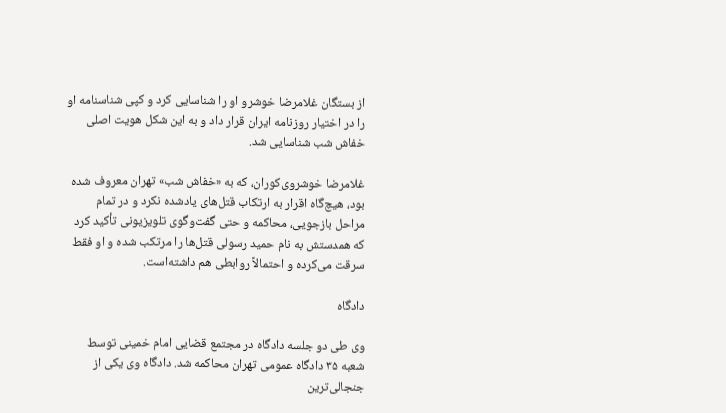از بستگان غلامرضا خوشرو او را شناسایی کرد و کپی شناسنامه او را در اختیار روزنامه ایران قرار داد و به این شکل هویت اصلی خفاش شب شناسایی شد.

غلامرضا خوشروی‌کوران، که به «خفاش شب» تهران معروف شده بود، هیچ‌گاه اقرار به ارتکاب قتل‌های یادشده نکرد و در تمام مراحل بازجویی، محاکمه و حتی گفت‌وگوی تلویزیونی تأکید کرد که همدستش به نام حمید رسولی قتل‌ها را مرتکب شده و او فقط سرقت می‌کرده و احتمالاً روابطی هم داشته‌است.

دادگاه

وی طی دو جلسه دادگاه در مجتمع قضایی امام خمینی توسط شعبه ۳۵ دادگاه عمومی تهران محاکمه شد. دادگاه وی یکی از جنجالی‌ترین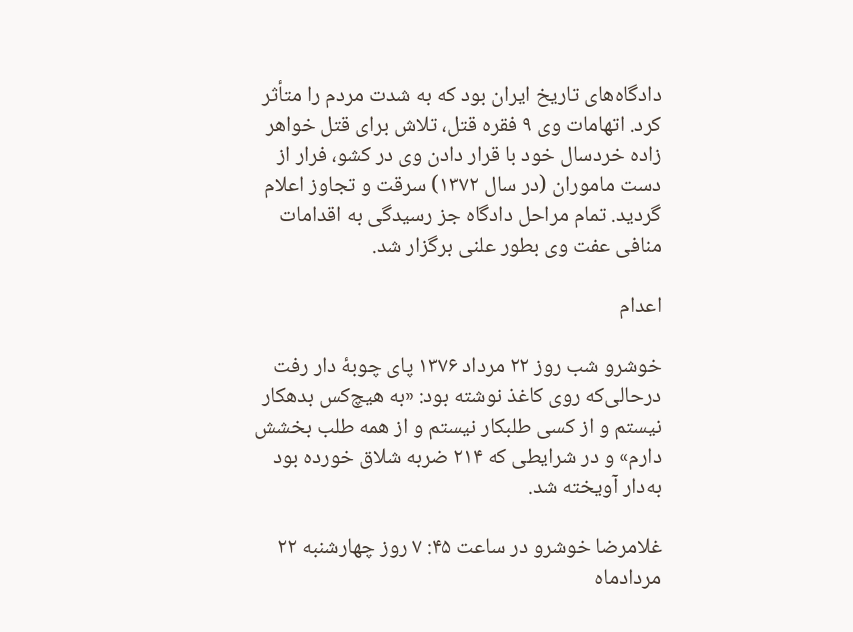دادگاه‌های تاریخ ایران بود که به شدت مردم را متأثر کرد. اتهامات وی ۹ فقره قتل، تلاش برای قتل خواهر زاده خردسال خود با قرار دادن وی در کشو، فرار از دست ماموران (در سال ۱۳۷۲) سرقت و تجاوز اعلام گردید. تمام مراحل دادگاه جز رسیدگی به اقدامات منافی عفت وی بطور علنی برگزار شد.

اعدام

خوشرو شب روز ۲۲ مرداد ۱۳۷۶ پای چوبهٔ دار رفت درحالی‌که روی کاغذ نوشته بود: «به هیچ‌کس بدهکار نیستم و از کسی طلبکار نیستم و از همه طلب بخشش دارم» و در شرایطی که ۲۱۴ ضربه شلاق خورده بود به‌دار آویخته شد.

غلامرضا خوشرو در ساعت ۴۵: ۷ روز چهارشنبه ۲۲ مردادماه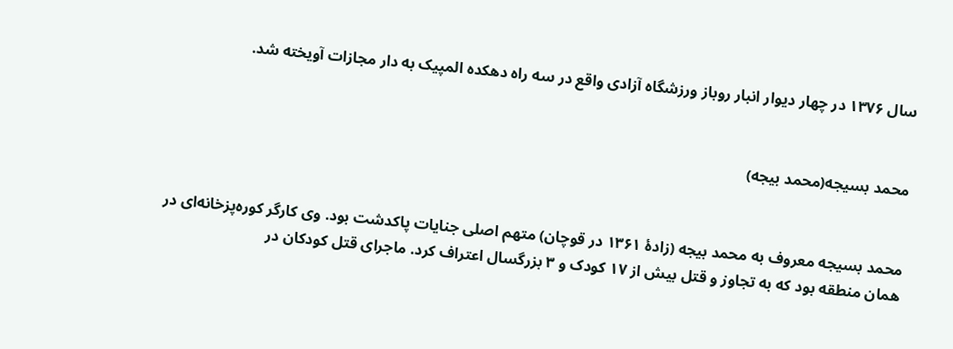سال ۱۳۷۶ در چهار دیوار انبار روباز ورزشگاه آزادی واقع در سه راه دهکده المپیک به دار مجازات آویخته شد.


محمد بسیجه(محمد بیجه)


محمد بسیجه معروف به محمد بیجه (زادهٔ ۱۳۶۱ در قوچان) متهم اصلی جنایات پاکدشت بود. وی کارگر کوره‌پزخانه‌ای در همان منطقه بود که به تجاوز و قتل بیش از ۱۷ کودک و ۳ بزرگسال اعتراف کرد. ماجرای قتل کودکان در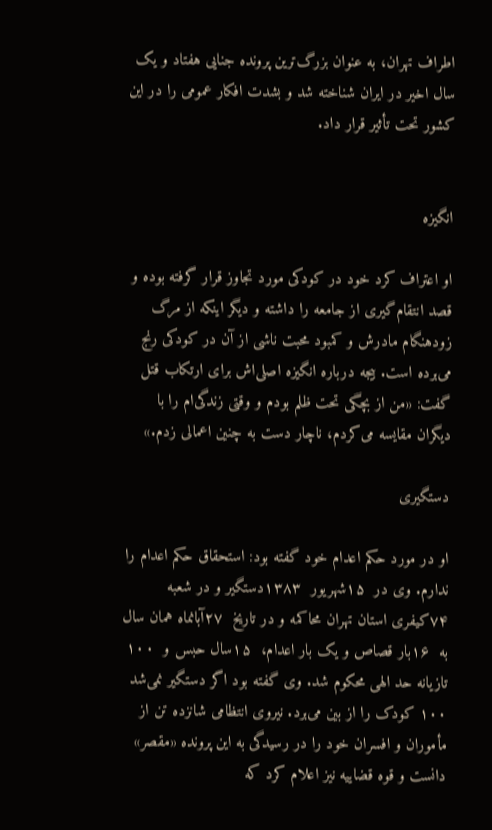اطراف تهران، به عنوان بزرگ‌ترین پرونده جنایی هفتاد و یک سال اخیر در ایران شناخته شد و بشدت افکار عمومی را در این کشور تحت تأثیر قرار داد.


انگیزه

او اعتراف کرد خود در کودکی مورد تجاوز قرار گرفته بوده و قصد انتقام‌گیری از جامعه را داشته و دیگر اینکه از مرگ زودهنگام مادرش و کمبود محبت ناشی از آن در کودکی رنج می‌برده است. بیجه درباره انگیزه اصلی‌اش برای ارتکاب قتل گفت: «من از بچگی تحت ظلم بودم و وقتی زندگی‌ام را با دیگران مقایسه می‌کردم، ناچار دست به چنین اعمالی زدم.»

دستگیری

او در مورد حکم اعدام خود گفته بود: استحقاق حکم اعدام را ندارم. وی در  ۱۵شهریور  ۱۳۸۳دستگیر و در شعبه  ۷۴کیفری استان تهران محاکمه و در تاریخ  ۲۷آبانماه همان سال به  ۱۶بار قصاص و یک بار اعدام،  ۱۵سال حبس و  ۱۰۰ تازیانه حد الهی محکوم شد. وی گفته بود اگر دستگیر نمی‌شد ۱۰۰ کودک را از بین می‌برد. نیروی انتظامی شانزده تن از مأموران و افسران خود را در رسیدگی به این پرونده «مقصر» دانست و قوه قضاییه نیز اعلام کرد که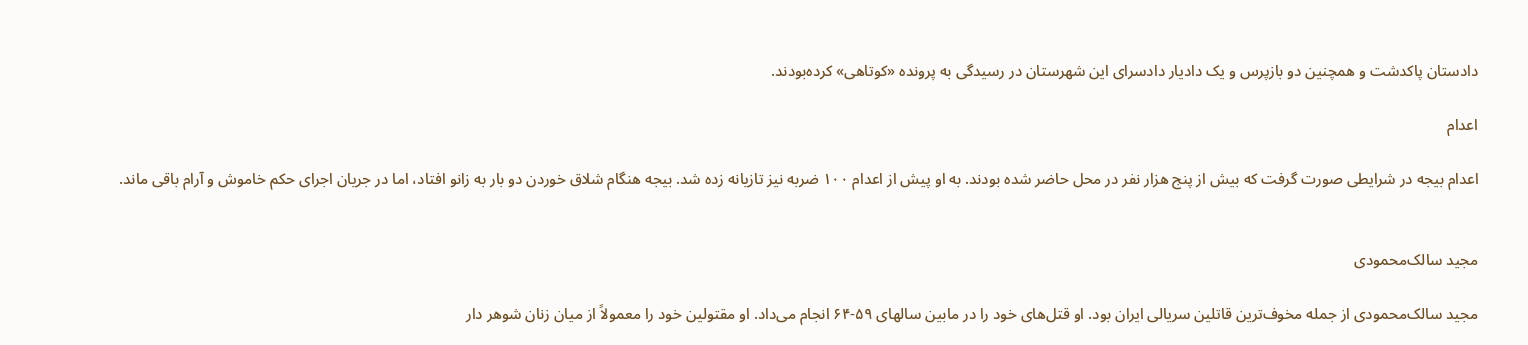دادستان پاکدشت و همچنین دو بازپرس و یک دادیار دادسرای این شهرستان در رسیدگی به پرونده «کوتاهی» کرده‌بودند.

اعدام

اعدام بیجه در شرایطی صورت گرفت که بیش از پنج هزار نفر در محل حاضر شده بودند. به او پیش از اعدام ۱۰۰ ضربه نیز تازیانه زده شد. بیجه هنگام شلاق خوردن دو بار به زانو افتاد، اما در جریان اجرای حکم خاموش و آرام باقی ماند.


مجید سالک‌محمودی

مجید سالک‌محمودی از جمله مخوف‌ترین قاتلین سریالی ایران بود. او قتل‌های خود را در مابین سالهای ۵۹-۶۴ انجام می‌داد. او مقتولین خود را معمولاً از میان زنان شوهر دار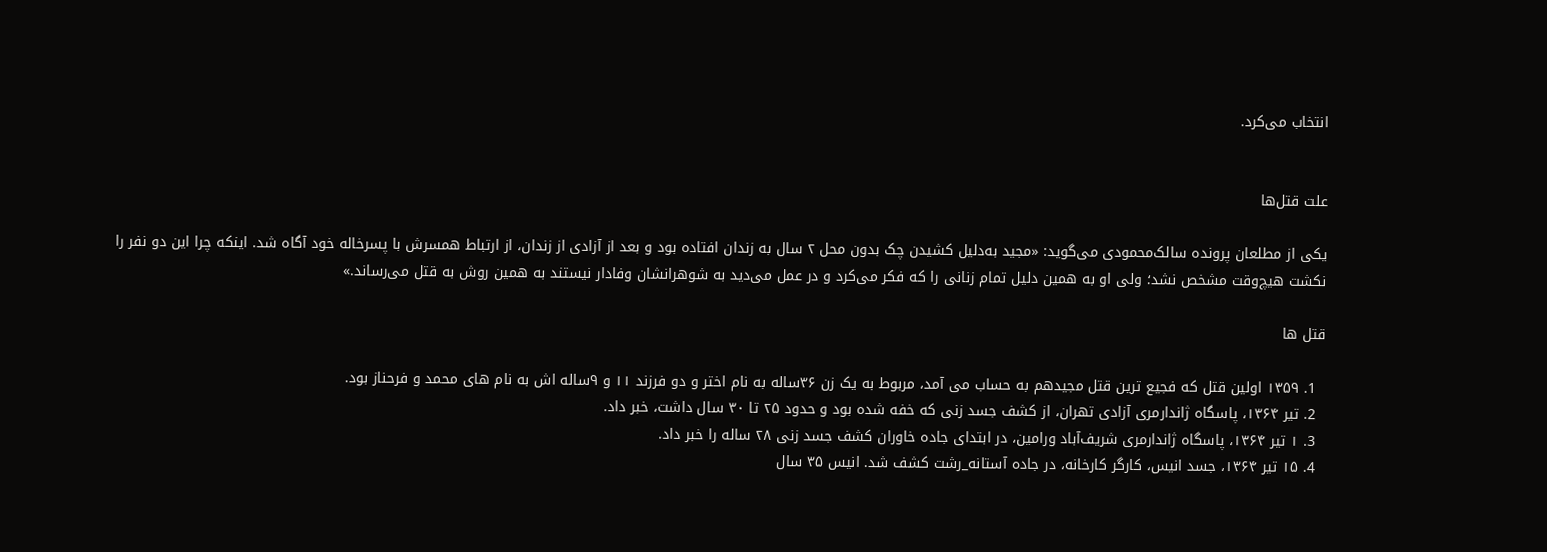انتخاب می‌کرد.


علت قتل‌ها

یکی از مطلعان پرونده سالک‌محمودی می‌گوید: «مجید به‌دلیل کشیدن چک بدون محل ۲ سال به زندان افتاده بود و بعد از آزادی از زندان، از ارتباط همسرش با پسرخاله خود آگاه شد. اینکه چرا این دو نفر را نکشت هیچ‌وقت مشخص نشد؛ ولی او به همین دلیل تمام زنانی را که فکر می‌کرد و در عمل می‌دید به شوهرانشان وفادار نیستند به همین روش به قتل می‌رساند.»

قتل ها

  1. ۱۳۵۹ اولین قتل که فجیع ترین قتل مجیدهم به حساب می آمد، مربوط به یک زن ۳۶ساله به نام اختر و دو فرزند ۱۱ و ۹ساله اش به نام های محمد و فرحناز بود.
  2. تیر ۱۳۶۴، پاسگاه ژاندارمری آزادی تهران، از کشف جسد زنی که خفه شده بود و حدود ۲۵ تا ۳۰ سال داشت، خبر داد.
  3. ۱ تیر ۱۳۶۴، پاسگاه ژاندارمری شریف‌آباد ورامین، در ابتدای جاده خاوران کشف جسد زنی ۲۸ ساله را خبر داد.
  4. ۱۵ تیر ۱۳۶۴، جسد انیس، کارگر کارخانه، در جاده آستانه‌_رشت کشف شد. انیس ۳۵ سال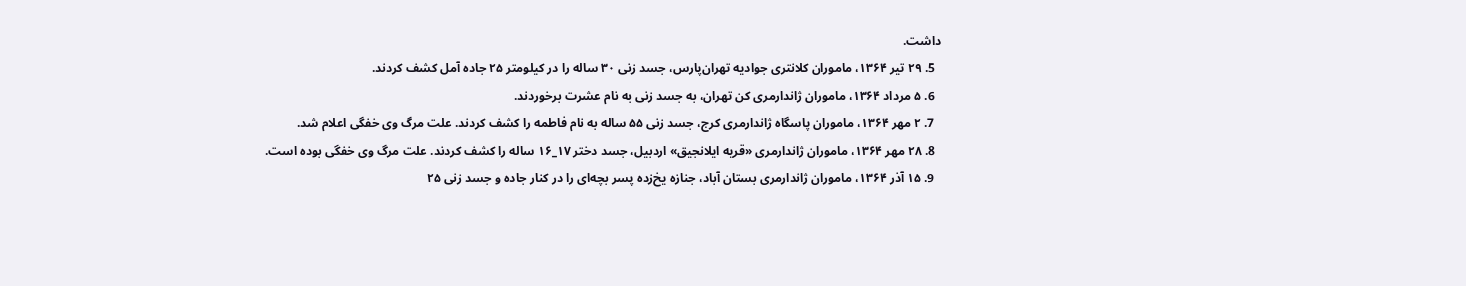داشت.
  5. ۲۹ تیر ۱۳۶۴، ماموران کلانتری جوادیه تهران‌پارس، جسد زنی ۳۰ ساله را در کیلومتر ۲۵ جاده آمل کشف کردند.
  6. ۵ مرداد ۱۳۶۴، ماموران ژاندارمری کن تهران، به جسد زنی به نام عشرت برخوردند.
  7. ۲ مهر ۱۳۶۴، ماموران پاسگاه ژاندارمری کرج، جسد زنی ۵۵ ساله به نام فاطمه را کشف کردند. علت مرگ وی خفگی اعلام شد.
  8. ۲۸ مهر ۱۳۶۴، ماموران ژاندارمری «قریه ایلانجیق» اردبیل، جسد دختر ۱۷‌_۱۶ ساله را کشف کردند. علت مرگ وی خفگی بوده است.
  9. ۱۵ آذر ۱۳۶۴، ماموران ژاندارمری بستان آباد، جنازه یخ‌زده پسر بچه‌ای را در کنار جاده و جسد زنی ۲۵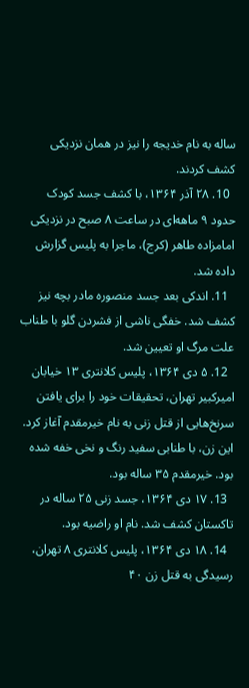ساله به نام خدیجه را نیز در همان نزدیکی کشف کردند.
  10. ۲۸ آذر ۱۳۶۴، با کشف جسد کودک حدود ۹ ماهه‌ای در ساعت ۸ صبح در نزدیکی امامزاده طاهر (کرج)، ماجرا به پلیس گزارش داده شد.
  11. اندکی بعد جسد منصوره مادر بچه نیز کشف شد. خفگی ناشی از فشردن گلو با طناب علت مرگ او تعیین شد.
  12. ۵ دی ۱۳۶۴، پلیس کلانتری ۱۳ خیابان امیرکبیر تهران، تحقیقات خود را برای یافتن سرنخ‌هایی از قتل زنی به نام خیرمقدم آغاز کرد. این زن، با طنابی سفید رنگ و نخی خفه شده بود. خیرمقدم ۳۵ ساله بود.
  13. ۱۷ دی ۱۳۶۴، جسد زنی ۲۵ ساله در تاکستان کشف شد. نام او راضیه بود.
  14. ۱۸ دی ۱۳۶۴، پلیس کلانتری ۸ تهران، رسیدگی به قتل زن ۴۰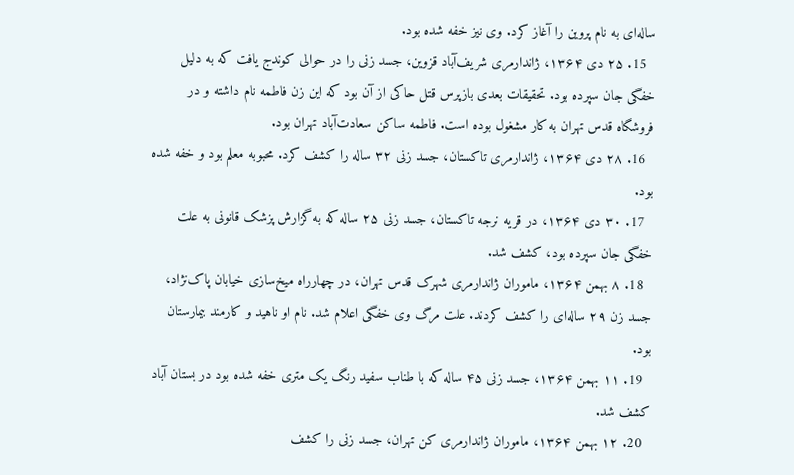ساله‌ای به نام پروین را آغاز کرد. وی نیز خفه شده بود.
  15. ۲۵ دی ۱۳۶۴، ژاندارمری شریف‌آباد قزوین، جسد زنی را در حوالی کوندج یافت که به دلیل خفگی جان سپرده بود. تحقیقات بعدی بازپرس قتل حاکی از آن بود که این زن فاطمه نام داشته و در فروشگاه قدس تهران به کار مشغول بوده است. فاطمه ساکن سعادت‌آباد تهران بود.
  16. ۲۸ دی ۱۳۶۴، ژاندارمری تاکستان، جسد زنی ۳۲ ساله را کشف کرد. محبوبه معلم بود و خفه شده بود.
  17. ۳۰ دی ۱۳۶۴، در قریه نرجه تاکستان، جسد زنی ۲۵ ساله که به گزارش پزشک قانونی به علت خفگی جان سپرده بود، کشف شد.
  18. ۸ بهمن ۱۳۶۴، ماموران ژاندارمری شهرک قدس تهران، در چهارراه میخ‌سازی خیابان پاک‌نژاد، جسد زن ۲۹ ساله‌ای را کشف کردند. علت مرگ وی خفگی اعلام شد. نام او ناهید و کارمند بیمارستان بود.
  19. ۱۱ بهمن ۱۳۶۴، جسد زنی ۴۵ ساله که با طناب سفید رنگ یک متری خفه شده بود در بستان آباد کشف شد.
  20. ۱۲ بهمن ۱۳۶۴، ماموران ژاندارمری کن تهران، جسد زنی را کشف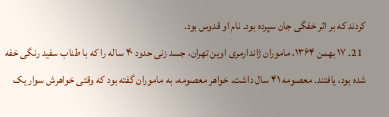کردند که بر اثر خفگی جان سپرده بود. نام او قدوس بود.
  21. ۱۷ بهمن ۱۳۶۴، ماموران ژاندارمری اوین تهران، جسد زنی حدود ۴۰ ساله را که با طناب سفید رنگی خفه شده بود، یافتند. معصومه ۴۱ سال داشت. خواهر معصومه، به ماموران گفته بود که وقتی خواهرش سوار یک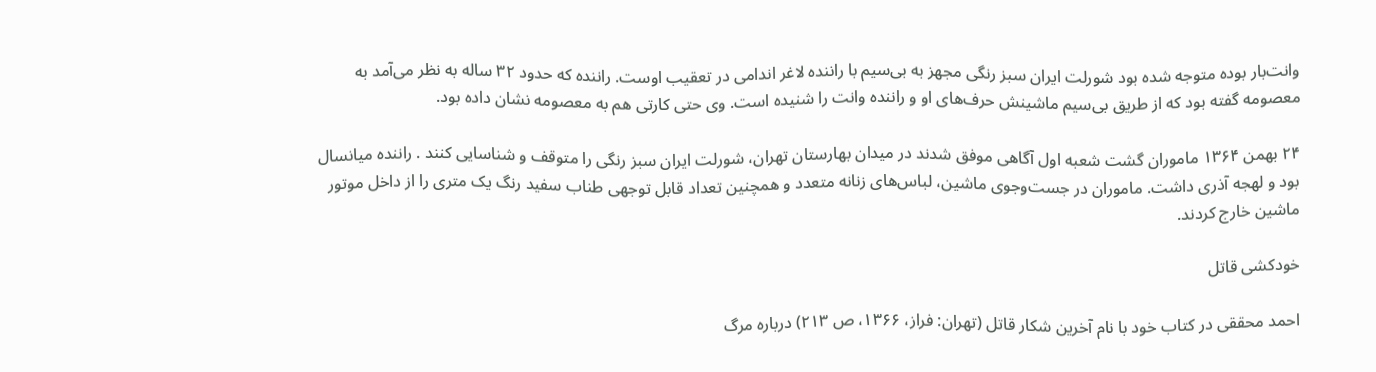وانت‌بار بوده متوجه شده بود شورلت ایران سبز رنگی مجهز به بی‌سیم با راننده لاغر اندامی در تعقیب اوست. راننده که حدود ۳۲ ساله به نظر می‌آمد به معصومه گفته بود که از طریق بی‌سیم ماشینش حرف‌های او و راننده وانت را شنیده است. وی حتی کارتی هم به معصومه نشان داده بود.

۲۴ بهمن ۱۳۶۴ ماموران گشت شعبه اول آگاهی موفق شدند در میدان بهارستان تهران، شورلت ایران سبز رنگی را متوقف و شناسایی کنند . راننده میانسال بود و لهجه آذری داشت. ماموران در جست‌وجوی ماشین، لباس‌های زنانه متعدد و همچنین تعداد قابل توجهی طناب سفید رنگ یک متری را از داخل موتور ماشین خارج کردند.

خودکشی قاتل

احمد محققی در کتاب خود با نام آخرین شکار قاتل (تهران: فراز، ۱۳۶۶، ص ۲۱۳) درباره مرگ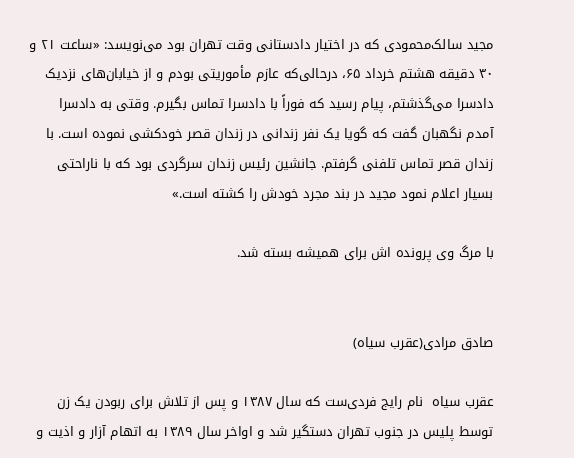مجید سالک‌محمودی که در اختیار دادستانی وقت تهران بود می‌نویسد: «ساعت ۲۱ و ۳۰ دقیقه هشتم خرداد ۶۵، درحالی‌که عازم مأموریتی بودم و از خیابان‌های نزدیک دادسرا می‌گذشتم، پیام رسید که فوراً با دادسرا تماس بگیرم. وقتی به دادسرا آمدم نگهبان گفت که گویا یک نفر زندانی در زندان قصر خودکشی نموده است. با زندان قصر تماس تلفنی گرفتم. جانشین رئیس زندان سرگردی بود که با ناراحتی بسیار اعلام نمود مجید در بند مجرد خودش را کشته است.»

با مرگ وی پرونده اش برای همیشه بسته شد.


صادق مرادی(عقرب سیاه)

عقرب سیاه  نام رایج فردی‌ست که سال ۱۳۸۷ و پس از تلاش برای ربودن یک زن توسط پلیس در جنوب تهران دستگیر شد و اواخر سال ۱۳۸۹ به اتهام آزار و اذیت و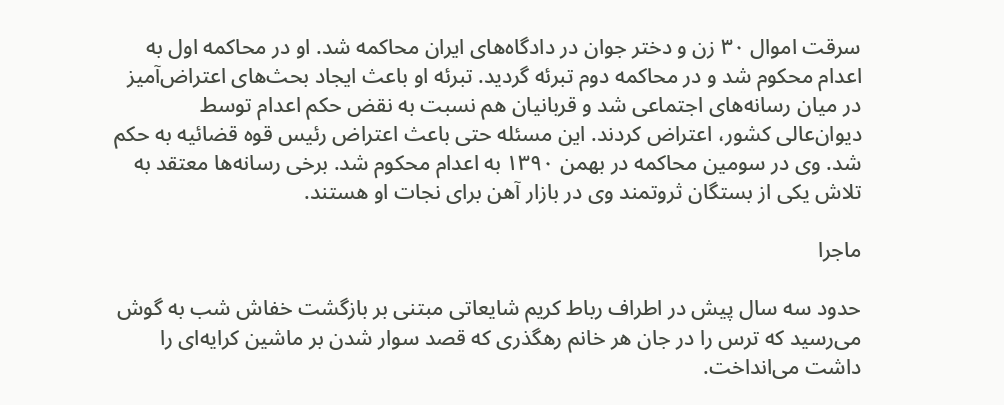سرقت اموال ۳۰ زن و دختر جوان در دادگاه‌های ایران محاکمه شد. او در محاکمه اول به اعدام محکوم شد و در محاکمه دوم تبرئه گردید. تبرئه او باعث ایجاد بحث‌های اعتراض‌آمیز در میان رسانه‌های اجتماعی شد و قربانیان هم نسبت به نقض حکم اعدام توسط دیوان‌عالی کشور، اعتراض کردند. این مسئله حتی باعث اعتراض رئیس قوه قضائیه به حکم شد. وی در سومین محاکمه در بهمن ۱۳۹۰ به اعدام محکوم شد. برخی رسانه‌ها معتقد به تلاش یکی از بستگان ثروتمند وی در بازار آهن برای نجات او هستند.

ماجرا

حدود سه سال پیش در اطراف رباط کریم شایعاتی مبتنی بر بازگشت خفاش شب به گوش می‌رسید که ترس را در جان هر خانم رهگذری که قصد سوار شدن بر ماشین کرایه‌ای را داشت می‌انداخت.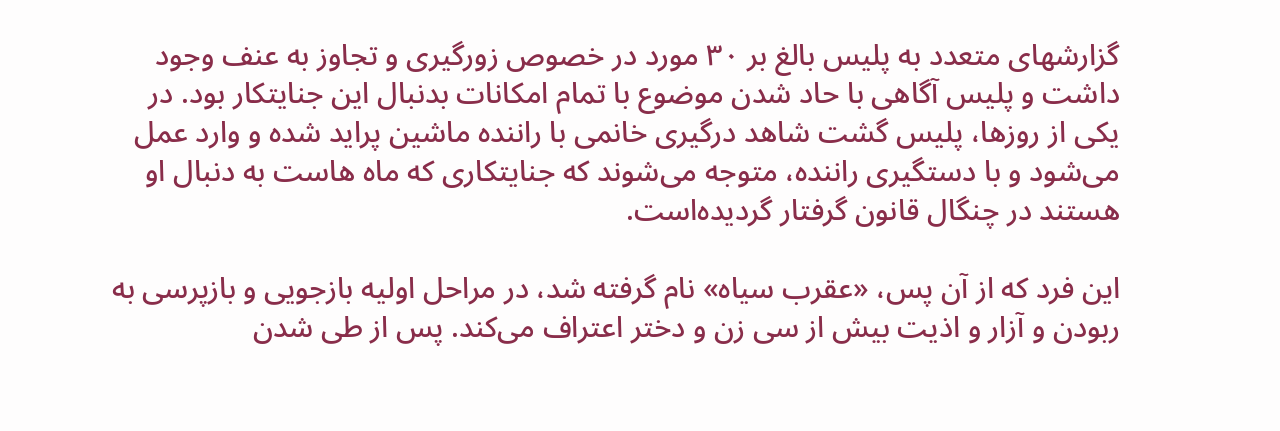گزارشهای متعدد به پلیس بالغ بر ۳۰ مورد در خصوص زورگیری و تجاوز به عنف وجود داشت و پلیس آگاهی با حاد شدن موضوع با تمام امکانات بدنبال این جنایتکار بود. در یکی از روزها، پلیس گشت شاهد درگیری خانمی با راننده ماشین پراید شده و وارد عمل می‌شود و با دستگیری راننده، متوجه می‌شوند که جنایتکاری که ماه هاست به دنبال او هستند در چنگال قانون گرفتار گردیده‌است.

این فرد که از آن پس، «عقرب سیاه» نام گرفته شد، در مراحل اولیه بازجویی و بازپرسی به ربودن و آزار و اذیت بیش از سی زن و دختر اعتراف می‌کند. پس از طی شدن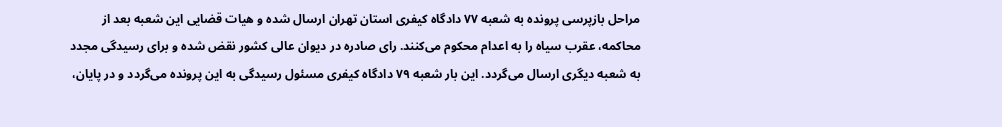مراحل بازپرسی پرونده به شعبه ۷۷ دادگاه کیفری استان تهران ارسال شده و هیات قضایی این شعبه بعد از محاکمه، عقرب سیاه را به اعدام محکوم می‌کنند. رای صادره در دیوان عالی کشور نقض شده و برای رسیدگی مجدد به شعبه دیگری ارسال می‌گردد. این بار شعبه ۷۹ دادگاه کیفری مسئول رسیدگی به این پرونده می‌گردد و در پایان،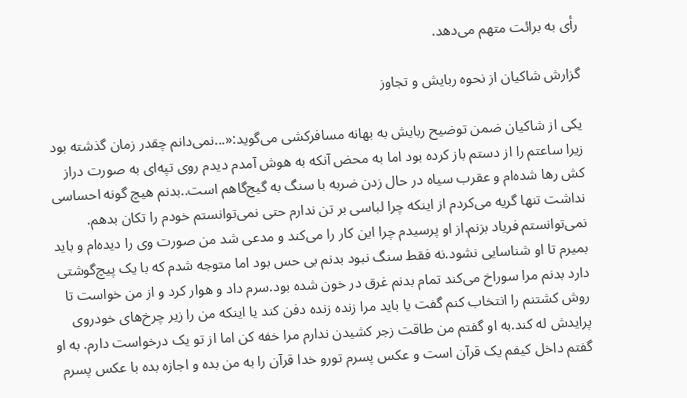رأی به برائت متهم می‌دهد.

گزارش شاکیان از نحوه ربایش و تجاوز

یکی از شاکیان ضمن توضیح ربایش به بهانه مسافرکشی می‌گوید:«...نمی‌دانم چقدر زمان گذشته بود زیرا ساعتم را از دستم باز کرده بود اما به محض آنکه به هوش آمدم دیدم روی تپه‌ای به صورت دراز کش رها شده‌ام و عقرب سیاه در حال زدن ضربه با سنگ به گیج‌گاهم است..بدنم هیچ گونه احساسی نداشت تنها گریه می‌کردم از اینکه چرا لباسی بر تن ندارم حتی نمی‌توانستم خودم را تکان بدهم. نمی‌توانستم فریاد بزنم.از او پرسیدم چرا این کار را می‌کند و مدعی شد من صورت وی را دیده‌ام و باید بمیرم تا او شناسایی نشود.نه فقط سنگ نبود بدنم بی حس بود اما متوجه شدم که با یک پیچ‌گوشتی دارد بدنم مرا سوراخ می‌کند تمام بدنم غرق در خون شده بود.سرم داد و هوار کرد و از من خواست تا روش کشتنم را انتخاب کنم گفت یا باید مرا زنده زنده دفن کند یا اینکه من را زیر چرخ‌های خودروی پرایدش له کند.به او گفتم من طاقت زجر کشیدن ندارم مرا خفه کن اما از تو یک درخواست دارم. به او گفتم داخل کیفم یک قرآن است و عکس پسرم تورو خدا قرآن را به من بده و اجازه بده با عکس پسرم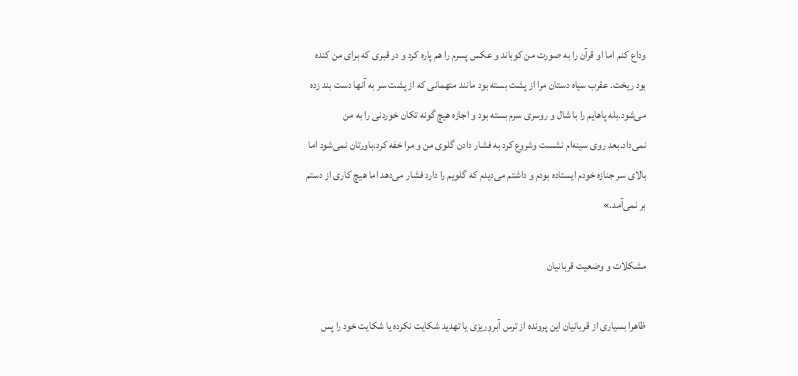وداع کنم اما او قرآن را به صورت من کوباند و عکس پسرم را هم پاره کرد و در قبری که برای من کنده بود ریخت. عقرب سیاه دستان مرا از پشت بسته بود مانند متهمانی که از پشت سر به آنها دست بند زده می‌شود.بله پاهایم را با شال و روسری سرم بسته بود و اجازه هیچ گونه تکان خوردنی را به من نمی‌داد.بعد روی سینه‌ام نشست وشروع کرد به فشار دادن گلوی من و مرا خفه کرد.باورتان نمی‌شود اما بالای سر جنازه خودم ایستاده بودم و داشتم می‌دیدم که گلویم را دارد فشار می‌دهد اما هیچ کاری از دستم بر نمی‌آمد.»

مشکلات و وضعیت قربانیان

ظاهرا بسیاری از قربانیان این پرونده از ترس آبروریزی یا تهدید شکایت نکرده یا شکایت خود را پس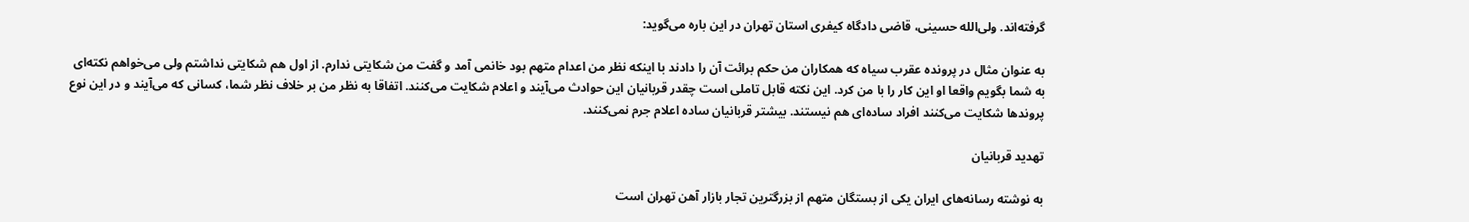گرفته‌اند. ولی‌الله حسینی، قاضی دادگاه کیفری استان تهران در این باره می‌گوید:

به عنوان مثال در پرونده عقرب سیاه که همکاران من حکم برائت آن را دادند با اینکه نظر من اعدام متهم بود خانمی آمد و گفت من شکایتی ندارم. از اول هم شکایتی نداشتم ولی می‌خواهم نکته‌ای به شما بگویم واقعا او این کار را با من کرد. این نکته قابل تاملی است چقدر قربانیان این حوادث می‌آیند و اعلام شکایت می‌کنند. اتفاقا به نظر من بر خلاف نظر شما، کسانی که می‌آیند و در این نوع پروندها شکایت می‌کنند افراد ساده‌ای هم نیستند. بیشتر قربانیان ساده اعلام جرم نمی‌کنند.

تهدید قربانیان

به نوشته رسانه‌های ایران یکی از بستگان متهم از بزرگترین تجار بازار آهن تهران است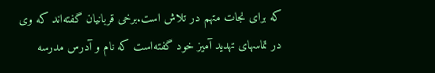که برای نجات متهم در تلاش است.برخی قربانیان گفته‌اند که وی در تماسهای تهدید آمیز خود گفته‌است که نام و آدرس مدرسه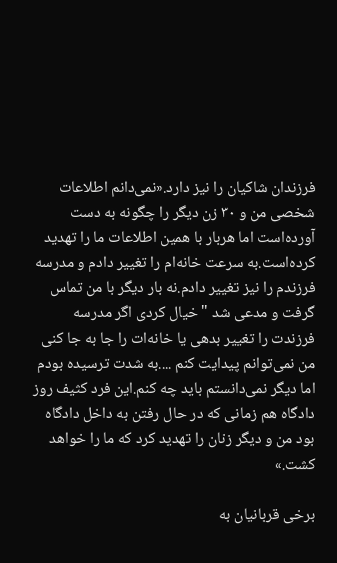فرزندان شاکیان را نیز دارد.«نمی‌دانم اطلاعات شخصی من و ۳۰ زن دیگر را چگونه به دست آورده‌است اما هربار با همین اطلاعات ما را تهدید کرده‌است.به سرعت خانه‌ام را تغییر دادم و مدرسه فرزندم را نیز تغییر دادم.نه بار دیگر با من تماس گرفت و مدعی شد "خیال کردی اگر مدرسه فرزندت را تغییر بدهی یا خانه‌ات را جا به جا کنی من نمی‌توانم پیدایت کنم ....به شدت ترسیده بودم اما دیگر نمی‌دانستم باید چه کنم.این فرد کثیف روز دادگاه هم زمانی که در حال رفتن به داخل دادگاه بود من و دیگر زنان را تهدید کرد که ما را خواهد کشت.»

برخی قربانیان به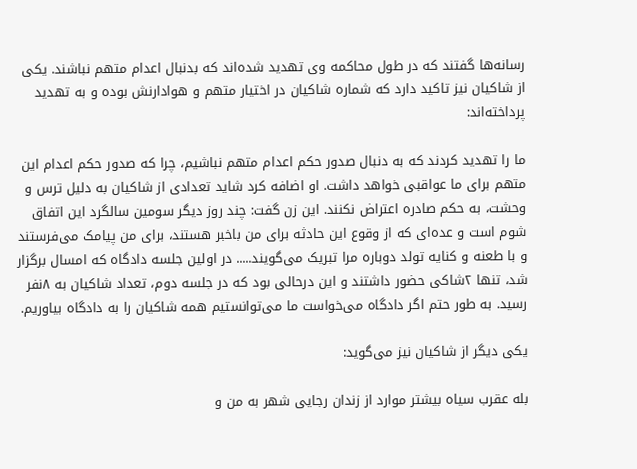رسانه‌ها گفتند که در طول محاکمه وی تهدید شده‌اند که بدنبال اعدام متهم نباشند. یکی از شاکیان نیز تاکید دارد که شماره شاکیان در اختیار متهم و هوادارنش بوده و به تهدید پرداخته‌اند:

ما را تهدید کردند که به دنبال صدور حکم اعدام متهم نباشیم، چرا که صدور حکم اعدام این متهم برای ما عواقبی خواهد داشت. او اضافه کرد شاید تعدادی از شاکیان به دلیل ترس و وحشت، به حکم صادره اعتراض نکنند. این زن گفت: چند روز دیگر سومین سالگرد این اتفاق شوم است و عده‌ای که از وقوع این حادثه برای من باخبر هستند، برای من پیامک می‌فرستند و با طعنه و کنایه تولد دوباره مرا تبریک می‌گویند..... در اولین جلسه دادگاه که امسال برگزار شد، تنها ۲شاکی حضور داشتند و این درحالی بود که در جلسه دوم، تعداد شاکیان به ۸نفر رسید. به طور حتم اگر دادگاه می‌خواست ما می‌توانستیم همه شاکیان را به دادگاه بیاوریم.

یکی دیگر از شاکیان نیز می‌گوید:

بله عقرب سیاه بیشتر موارد از زندان رجایی شهر به من و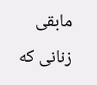مابقی زنانی که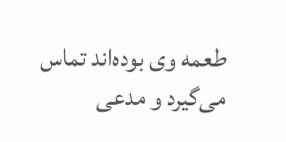طعمه وی بوده‌اند تماس می‌گیرد و مدعی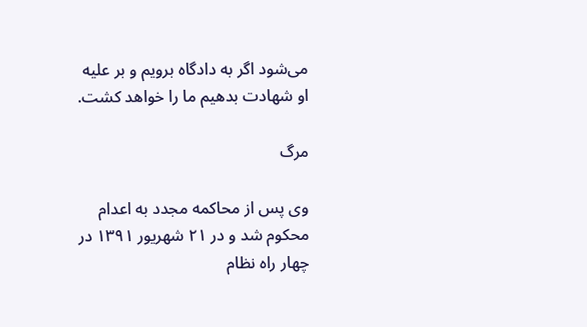می‌شود اگر به دادگاه برویم و بر علیه او شهادت بدهیم ما را خواهد کشت.

مرگ

وی پس از محاکمه مجدد به اعدام محکوم شد و در ۲۱ شهریور ۱۳۹۱ در چهار راه نظام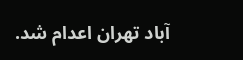آباد تهران اعدام شد.